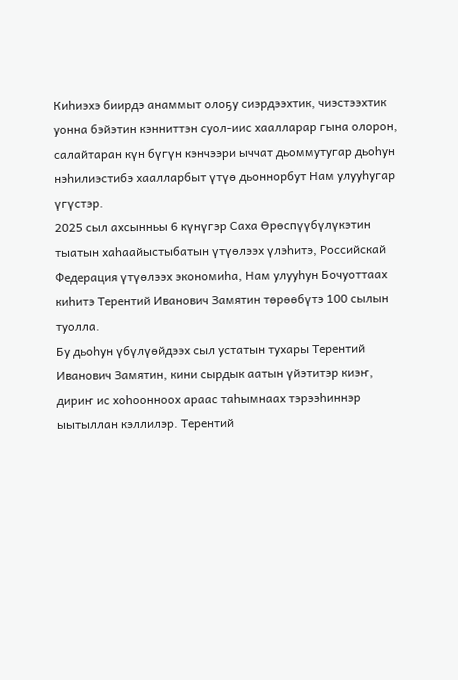Киһиэхэ биирдэ анаммыт олоҕу сиэрдээхтик, чиэстээхтик уонна бэйэтин кэнниттэн суол-иис хаалларар гына олорон, салайтаран күн бүгүн кэнчээри ыччат дьоммутугар дьоһун нэһилиэстибэ хаалларбыт үтүө дьоннорбут Нам улууһугар үгүстэр.
2025 сыл ахсынньы 6 күнүгэр Саха Өрөспүүбүлүкэтин тыатын хаһаайыстыбатын үтүөлээх үлэһитэ, Российскай Федерация үтүөлээх экономиһа, Нам улууһун Бочуоттаах киһитэ Терентий Иванович Замятин төрөөбүтэ 100 сылын туолла.
Бу дьоһун үбүлүөйдээх сыл устатын тухары Терентий Иванович Замятин, кини сырдык аатын үйэтитэр киэҥ, дириҥ ис хоһоонноох араас таһымнаах тэрээһиннэр ыытыллан кэллилэр. Терентий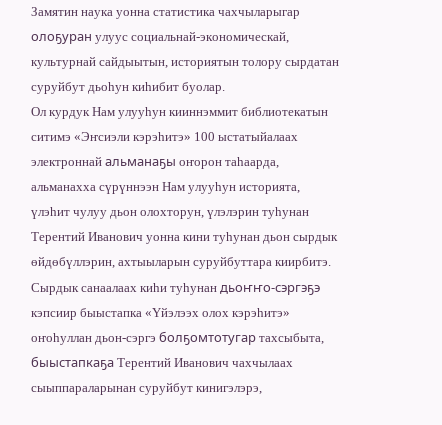Замятин наука уонна статистика чахчыларыгар олоҕуран улуус социальнай-экономическай, культурнай сайдыытын, историятын толору сырдатан суруйбут дьоһун киһибит буолар.
Ол курдук Нам улууһун кииннэммит библиотекатын ситимэ «Эҥсиэли кэрэһитэ» 100 ыстатыйалаах электроннай альманаҕы оҥорон таһаарда, альманахха сүрүннээн Нам улууһун историята, үлэһит чулуу дьон олохторун, үлэлэрин туһунан Терентий Иванович уонна кини туһунан дьон сырдык өйдөбүллэрин, ахтыыларын суруйбуттара киирбитэ.
Сырдык санаалаах киһи туһунан дьоҥҥо-сэргэҕэ кэпсиир быыстапка «Үйэлээх олох кэрэһитэ» оҥоһуллан дьон-сэргэ болҕомтотугар тахсыбыта, быыстапкаҕа Терентий Иванович чахчылаах сыыппараларынан суруйбут кинигэлэрэ,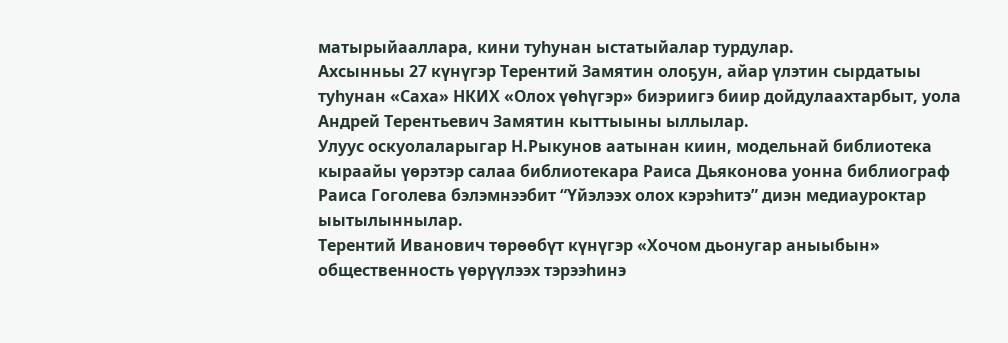матырыйааллара, кини туһунан ыстатыйалар турдулар.
Ахсынньы 27 күнүгэр Терентий Замятин олоҕун, айар үлэтин сырдатыы туһунан «Саха» НКИХ «Олох үөһүгэр» биэриигэ биир дойдулаахтарбыт, уола Андрей Терентьевич Замятин кыттыыны ыллылар.
Улуус оскуолаларыгар Н.Рыкунов аатынан киин, модельнай библиотека кыраайы үөрэтэр салаа библиотекара Раиса Дьяконова уонна библиограф Раиса Гоголева бэлэмнээбит “Үйэлээх олох кэрэһитэ” диэн медиауроктар ыытылыннылар.
Терентий Иванович төрөөбүт күнүгэр «Хочом дьонугар аныыбын» общественность үөрүүлээх тэрээһинэ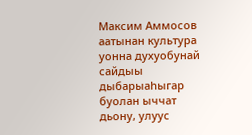Максим Аммосов аатынан культура уонна духуобунай сайдыы дыбарыаһыгар буолан ыччат дьону, улуус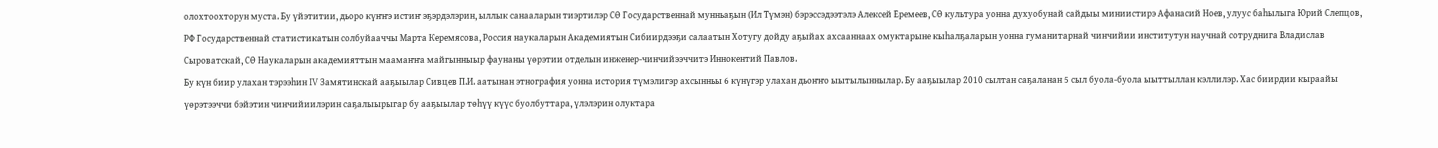олохтоохторун муста. Бу үйэтитии, дьоро күҥҥэ истиҥ эҕэрдэлэрин, ыллык санааларын тиэртилэр СӨ Государственнай мунньаҕын (Ил Түмэн) бэрэссэдээтэлэ Алексей Еремеев, СӨ культура уонна духуобунай сайдыы миниистирэ Афанасий Ноев, улуус баһылыга Юрий Слепцов, РФ Государственнай статистикатын солбуйааччы Марта Керемясова, Россия наукаларын Академиятын Сибиирдээҕи салаатын Хотугу дойду аҕыйах ахсааннаах омуктарыне кыһалҕаларын уонна гуманитарнай чинчийии институтун научнай сотруднига Владислав Сыроватскай, СӨ Наукаларын академияттын маамаҥҥа майгынныыр фаунаны үөрэтии отделын инженер-чинчийээччитэ Иннокентий Павлов.
Бу күн биир улахан тэрээһин IV Замятинскай ааҕыылар Сивцев П.И. аатынан этнография уонна история түмэлигэр ахсынньы 6 күнүгэр улахан дьоҥҥо ыытылыннылар. Бу ааҕыылар 2010 сылтан саҕаланан 5 сыл буола-буола ыыттыллан кэллилэр. Хас биирдии кыраайы үөрэтээччи бэйэтин чинчийиилэрин саҕалыырыгар бу ааҕыылар төһүү күүс буолбуттара, үлэлэрин олуктара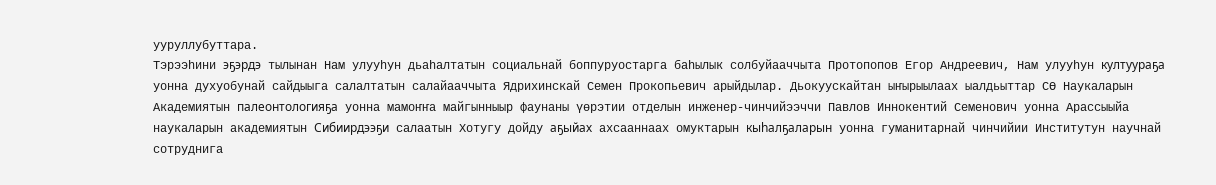ууруллубуттара.
Тэрээһини эҕэрдэ тылынан Нам улууһун дьаһалтатын социальнай боппуруостарга баһылык солбуйааччыта Протопопов Егор Андреевич, Нам улууһун култуураҕа уонна духуобунай сайдыыга салалтатын салайааччыта Ядрихинскай Семен Прокопьевич арыйдылар. Дьокуускайтан ыҥырыылаах ыалдьыттар СӨ Наукаларын Академиятын палеонтологияҕа уонна мамоҥҥа майгынныыр фаунаны үөрэтии отделын инженер-чинчийээччи Павлов Иннокентий Семенович уонна Арассыыйа наукаларын академиятын Сибиирдээҕи салаатын Хотугу дойду аҕыйах ахсааннаах омуктарын кыһалҕаларын уонна гуманитарнай чинчийии Институтун научнай сотруднига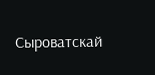Сыроватскай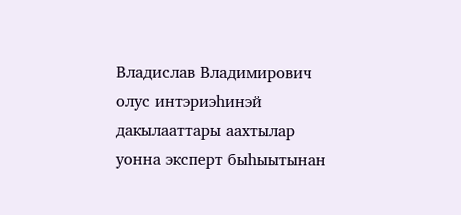Владислав Владимирович олус интэриэһинэй дакылааттары аахтылар уонна эксперт быһыытынан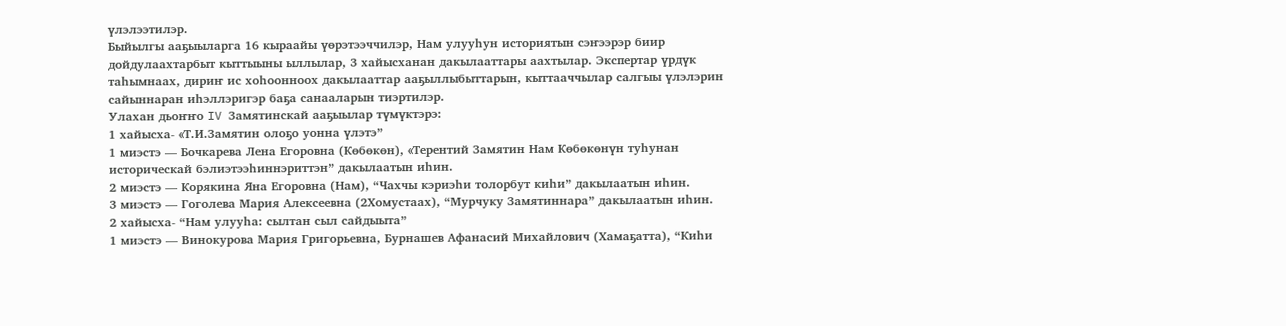үлэлээтилэр.
Быйылгы ааҕыыларга 16 кыраайы үөрэтээччилэр, Нам улууһун историятын сэҥээрэр биир дойдулаахтарбыт кыттыыны ыллылар, 3 хайысханан дакылааттары аахтылар. Экспертар үрдүк таһымнаах, дириҥ ис хоһоонноох дакылааттар ааҕыллыбыттарын, кыттааччылар салгыы үлэлэрин сайыннаран иһэллэригэр баҕа санааларын тиэртилэр.
Улахан дьоҥҥо IV Замятинскай ааҕыылар түмүктэрэ:
1 хайысха- «Т.И.Замятин олоҕо уонна үлэтэ”
1 миэстэ — Бочкарева Лена Егоровна (Көбөкөн), «Терентий Замятин Нам Көбөкөнүн туһунан историческай бэлиэтээһиннэриттэн” дакылаатын иһин.
2 миэстэ — Корякина Яна Егоровна (Нам), “Чахчы кэриэһи толорбут киһи” дакылаатын иһин.
3 миэстэ — Гоголева Мария Алексеевна (2Хомустаах), “Мурчуку Замятиннара” дакылаатын иһин.
2 хайысха- “Нам улууһа: сылтан сыл сайдыыта”
1 миэстэ — Винокурова Мария Григорьевна, Бурнашев Афанасий Михайлович (Хамаҕатта), “Киһи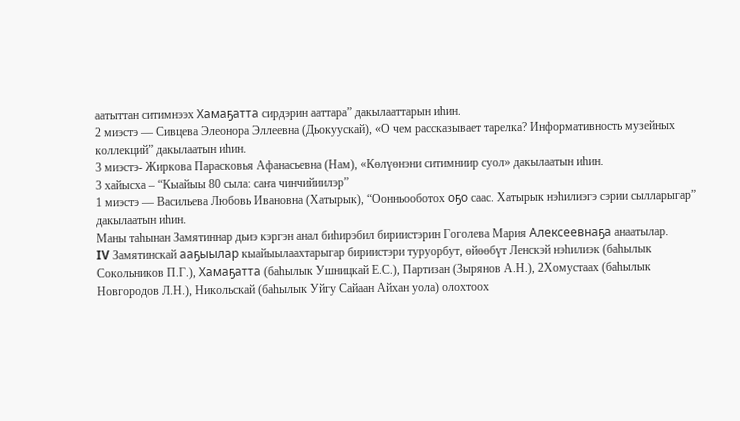аатыттан ситимнээх Хамаҕатта сирдэрин ааттара” дакылааттарын иһин.
2 миэстэ — Сивцева Элеонора Эллеевна (Дьокуускай), «О чем рассказывает тарелка? Информативность музейных коллекций” дакылаатын иһин.
3 миэстэ- Жиркова Парасковья Афанасьевна (Нам), «Көлүөнэни ситимниир суол» дакылаатын иһин.
3 хайысха – “Кыайыы 80 сыла: саҥа чинчийиилэр”
1 миэстэ — Васильева Любовь Ивановна (Хатырык), “Оонньооботох оҕо саас. Хатырык нэһилиэгэ сэрии сылларыгар” дакылаатын иһин.
Маны таһынан Замятиннар дьиэ кэргэн анал биһирэбил бириистэрин Гоголева Мария Алексеевнаҕа анаатылар.
IV Замятинскай ааҕыылар кыайыылаахтарыгар бириистэри туруорбут, өйөөбүт Ленскэй нэһилиэк (баһылык Сокольников П.Г.), Хамаҕатта (баһылык Ушницкай Е.С.), Партизан (Зырянов А.Н.), 2Хомустаах (баһылык Новгородов Л.Н.), Никольскай (баһылык Уйгу Сайаан Айхан уола) олохтоох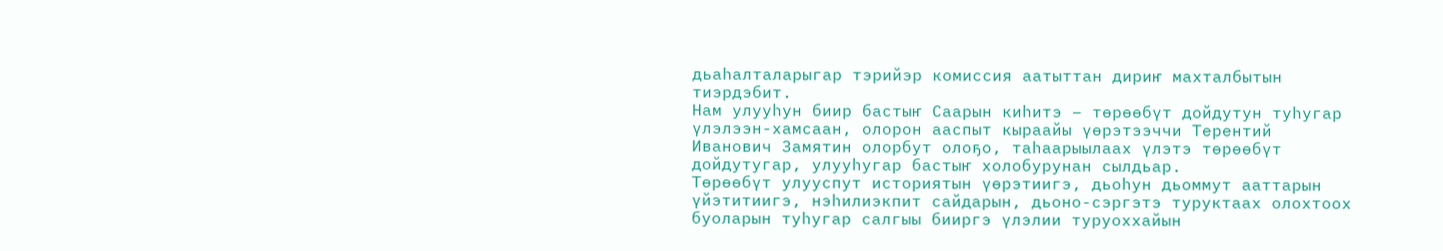дьаһалталарыгар тэрийэр комиссия аатыттан дириҥ махталбытын тиэрдэбит.
Нам улууһун биир бастыҥ Саарын киһитэ – төрөөбүт дойдутун туһугар үлэлээн-хамсаан, олорон ааспыт кыраайы үөрэтээччи Терентий Иванович Замятин олорбут олоҕо, таһаарыылаах үлэтэ төрөөбүт дойдутугар, улууһугар бастыҥ холобурунан сылдьар.
Төрөөбүт улууспут историятын үөрэтиигэ, дьоһун дьоммут ааттарын үйэтитиигэ, нэһилиэкпит сайдарын, дьоно-сэргэтэ туруктаах олохтоох буоларын туһугар салгыы бииргэ үлэлии туруоххайын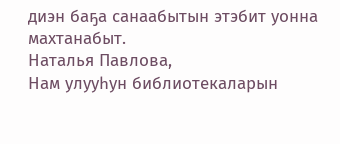диэн баҕа санаабытын этэбит уонна махтанабыт.
Наталья Павлова,
Нам улууһун библиотекаларын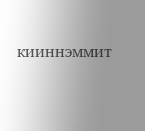кииннэммит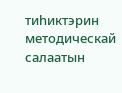тиһиктэрин методическай салаатын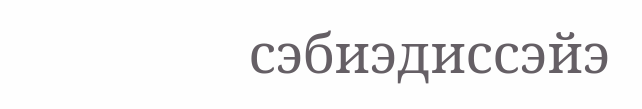сэбиэдиссэйэ